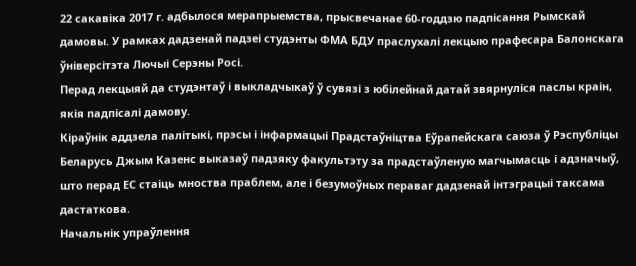22 сакавіка 2017 г. адбылося мерапрыемства, прысвечанае 60-годдзю падпісання Рымскай дамовы. У рамках дадзенай падзеі студэнты ФМА БДУ праслухалі лекцыю прафесара Балонскага ўніверсітэта Лючыі Серэны Росі.
Перад лекцыяй да студэнтаў і выкладчыкаў ў сувязі з юбілейнай датай звярнуліся паслы краін, якія падпісалі дамову.
Кіраўнік аддзела палітыкі, прэсы і інфармацыі Прадстаўніцтва Еўрапейскага саюза ў Рэспубліцы Беларусь Джым Казенс выказаў падзяку факультэту за прадстаўленую магчымасць і адзначыў, што перад ЕС стаіць мноства праблем, але і безумоўных пераваг дадзенай інтэграцыі таксама дастаткова.
Начальнік упраўлення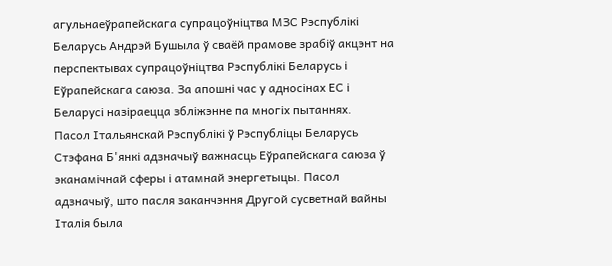агульнаеўрапейскага супрацоўніцтва МЗС Рэспублікі Беларусь Андрэй Бушыла ў сваёй прамове зрабіў акцэнт на перспектывах супрацоўніцтва Рэспублікі Беларусь і Еўрапейскага саюза. За апошні час у адносінах ЕС і Беларусі назіраецца збліжэнне па многіх пытаннях.
Пасол Італьянскай Рэспублікі ў Рэспубліцы Беларусь Стэфана Б'янкі адзначыў важнасць Еўрапейскага саюза ў эканамічнай сферы і атамнай энергетыцы. Пасол адзначыў, што пасля заканчэння Другой сусветнай вайны Італія была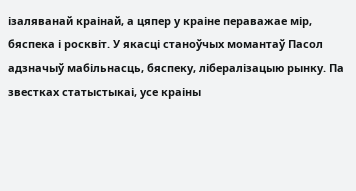ізаляванай краінай, а цяпер у краіне пераважае мір, бяспека і росквіт. У якасці станоўчых момантаў Пасол адзначыў мабільнасць, бяспеку, лібералізацыю рынку. Па звестках статыстыкаі, усе краіны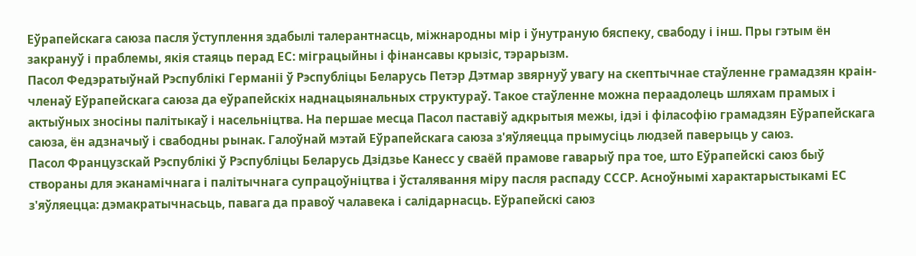Еўрапейскага саюза пасля ўступлення здабылі талерантнасць, міжнародны мір і ўнутраную бяспеку, свабоду і інш. Пры гэтым ён закрануў і праблемы, якія стаяць перад ЕС: міграцыйны і фінансавы крызіс, тэрарызм.
Пасол Федэратыўнай Рэспублікі Германіі ў Рэспубліцы Беларусь Петэр Дэтмар звярнуў увагу на скептычнае стаўленне грамадзян краін-членаў Еўрапейскага саюза да еўрапейскіх наднацыянальных структураў. Такое стаўленне можна пераадолець шляхам прамых і актыўных зносіны палітыкаў і насельніцтва. На першае месца Пасол паставіў адкрытыя межы, ідэі і філасофію грамадзян Еўрапейскага саюза, ён адзначыў і свабодны рынак. Галоўнай мэтай Еўрапейскага саюза з'яўляецца прымусіць людзей паверыць у саюз.
Пасол Французскай Рэспублікі ў Рэспубліцы Беларусь Дзідзье Канесс у сваёй прамове гаварыў пра тое, што Еўрапейскі саюз быў створаны для эканамічнага і палітычнага супрацоўніцтва і ўсталявання міру пасля распаду СССР. Асноўнымі характарыстыкамі ЕС з'яўляецца: дэмакратычнасьць, павага да правоў чалавека і салідарнасць. Еўрапейскі саюз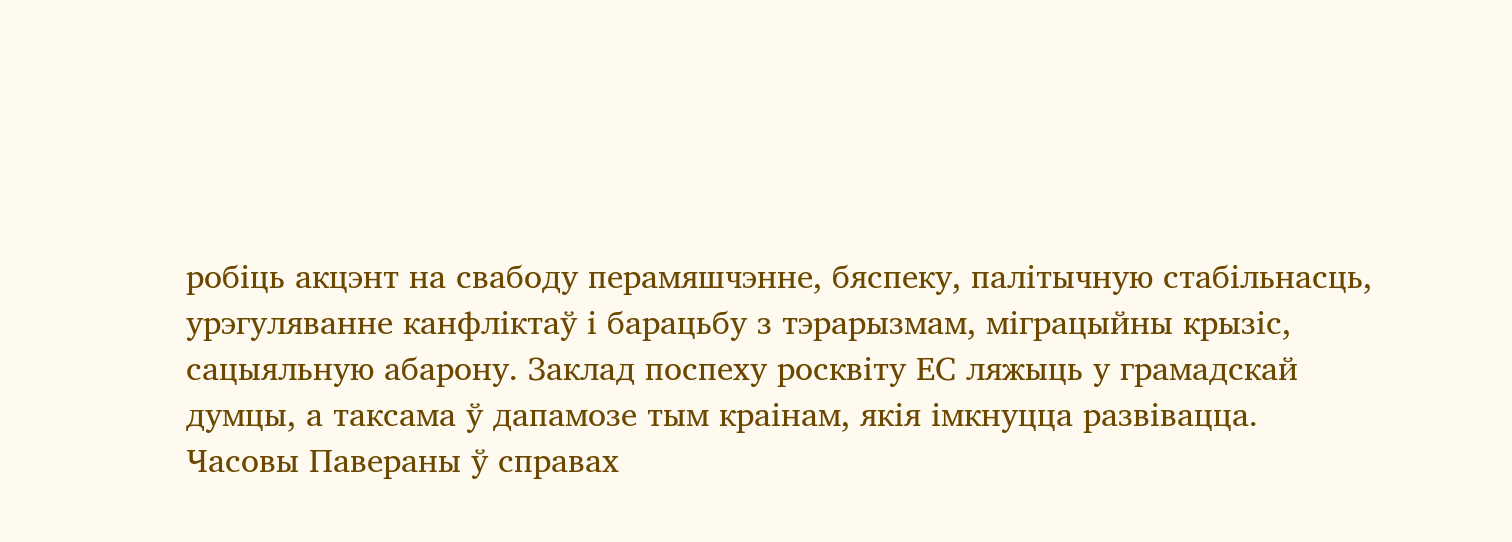робіць акцэнт на свабоду перамяшчэнне, бяспеку, палітычную стабільнасць, урэгуляванне канфліктаў і барацьбу з тэрарызмам, міграцыйны крызіс, сацыяльную абарону. Заклад поспеху росквіту ЕС ляжыць у грамадскай думцы, а таксама ў дапамозе тым краінам, якія імкнуцца развівацца.
Часовы Павераны ў справах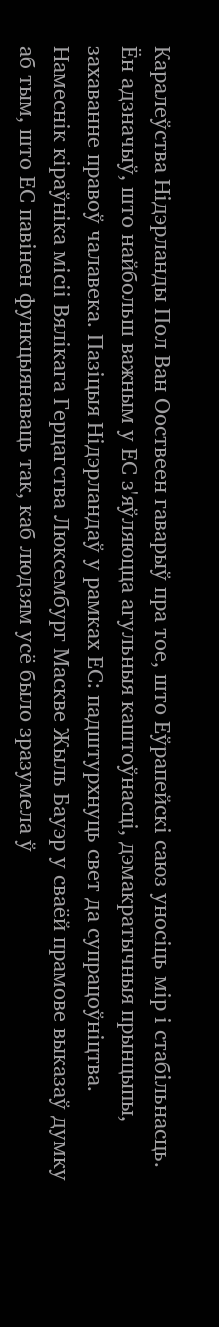Каралеўства Нідэрланды Пол Ван Ооствеен гаварыў пра тое, што Еўрапейскі саюз уносіць мір і стабільнасць. Ён адзначыў, што найбольш важным у ЕС з'яўляюцца агульныя каштоўнасці, дэмакратычныя прынцыпы, захаванне правоў чалавека. Пазіцыя Нідэрландаў у рамках ЕС: падштурхнуць свет да супрацоўніцтва.
Намеснік кіраўніка місіі Вялікага Герцагства Люксембург Маскве Жыль Бауэр у сваёй прамове выказаў думку аб тым, што ЕС павінен функцыянаваць так, каб людзям усё было зразумела ў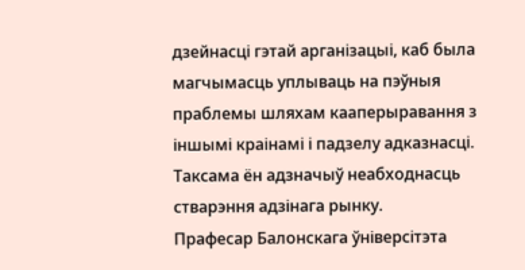дзейнасці гэтай арганізацыі, каб была магчымасць уплываць на пэўныя праблемы шляхам кааперыравання з іншымі краінамі і падзелу адказнасці. Таксама ён адзначыў неабходнасць стварэння адзінага рынку.
Прафесар Балонскага ўніверсітэта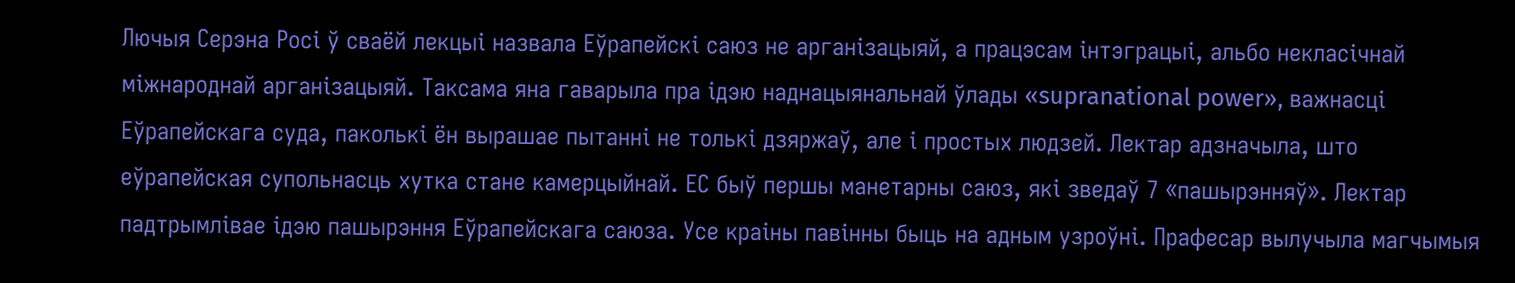Лючыя Серэна Росі ў сваёй лекцыі назвала Еўрапейскі саюз не арганізацыяй, а працэсам інтэграцыі, альбо некласічнай міжнароднай арганізацыяй. Таксама яна гаварыла пра ідэю наднацыянальнай ўлады «supranational power», важнасці Еўрапейскага суда, паколькі ён вырашае пытанні не толькі дзяржаў, але і простых людзей. Лектар адзначыла, што еўрапейская супольнасць хутка стане камерцыйнай. ЕС быў першы манетарны саюз, які зведаў 7 «пашырэнняў». Лектар падтрымлівае ідэю пашырэння Еўрапейскага саюза. Усе краіны павінны быць на адным узроўні. Прафесар вылучыла магчымыя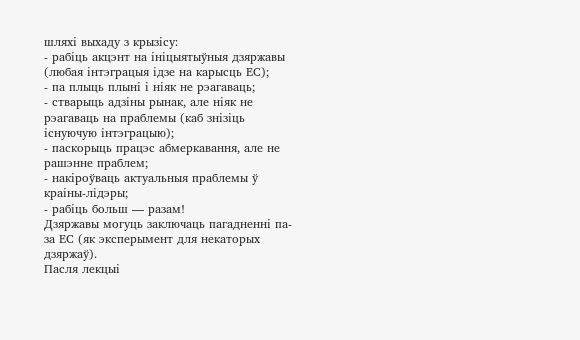шляхі выхаду з крызісу:
- рабіць акцэнт на ініцыятыўныя дзяржавы (любая інтэграцыя ідзе на карысць ЕС);
- па плыць плыні і ніяк не рэагаваць;
- стварыць адзіны рынак, але ніяк не рэагаваць на праблемы (каб знізіць існуючую інтэграцыю);
- паскорыць працэс абмеркавання, але не рашэнне праблем;
- накіроўваць актуальныя праблемы ў краіны-лідэры;
- рабіць больш — разам!
Дзяржавы могуць заключаць пагадненні па-за ЕС (як эксперымент для некаторых дзяржаў).
Пасля лекцыі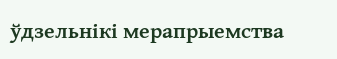ўдзельнікі мерапрыемства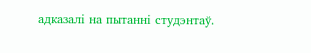адказалі на пытанні студэнтаў.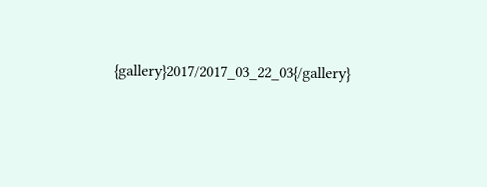{gallery}2017/2017_03_22_03{/gallery}